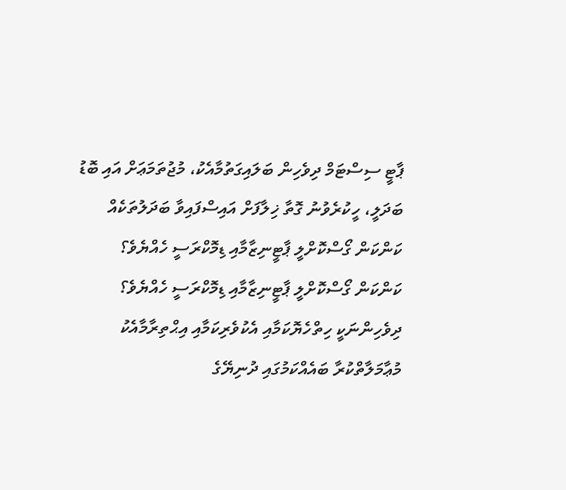ޕާޓީ ސިސްޓަމް ދިވެހިން ބަލައިގަތުމާއެކު، މުޖުތަމަޢަށް އައި ބޮޑު ބަދަލީ، ހީކުރެވުނު ގޮތާ ޚިލާފަށް އައިސްފައިވާ ބަދަލުތަކެއް
ކަންކަން ގޯސްކޮށްލީ ޕާޓީނިޒާމާއި ޑިމޮކްރަސީ ހެއްޔެވެ؟
ކަންކަން ގޯސްކޮށްލީ ޕާޓީނިޒާމާއި ޑިމޮކްރަސީ ހެއްޔެވެ؟
ދިވެހިންނަކީ ހިތްހެޔޮކަމާއި އެކުވެރިކަމާއި އިޙްތިރާމާއެކު މުޢާމަލާތްކުރާ ބައެއްކަމުގައި ދުނިޔޭގެ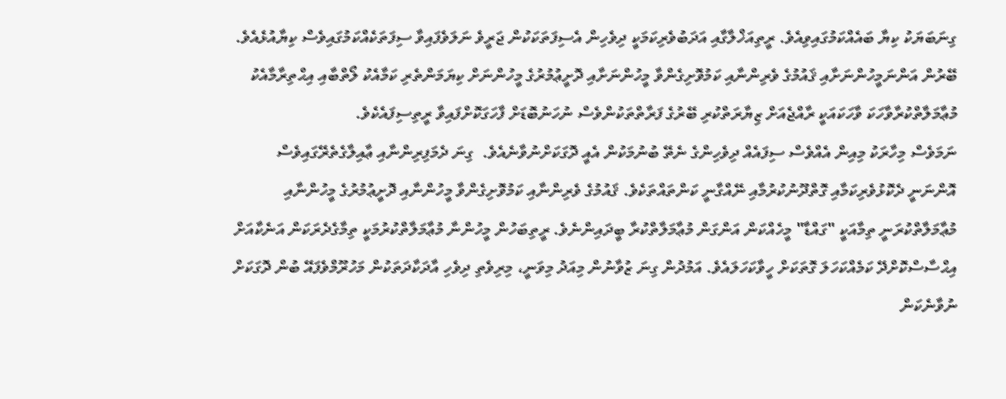ގިނަބަޔަކު ކިޔާ ބައެއްކަމުގައިވިއެވެ. ރީތިއަޚްލާގާއި އަދަބުވެރިކަމަކީ ދިވެހިން އެސިފަތަކަކުން ޖަރީވެ ނަލަވެފައިވާ ސިފަތަކެއްކަމުގައިވެސް ކިޔާއުޅެއެވެ. ބޭރުން އަންނަމީހުންނަށާއި ޤައުމުގެ ވެރިންނާއި ކަމުވޮށިގެންވާ މީހުންނަށާއި ދޮށީޢުމުރުގެ މީހުންނަށް ކިޔަމަންތެރި ކަމާއެކު ލޯތްބާއި އިޙްތިރާމާއެކު މުޢާމަލާތްކުރާވާހަކަ ވާހަކައަކީ ރާއްޖެއަށް ޒިޔާރަތްކުރި ބޭރުގެ ފަރާތްތަކުންވެސް ނުހަނުބޮޑަށް ފާހަގަކޮށްފައިވާ ރީތިސިފައެކެވެ.
ނަމަވެސް މިހާރަކު މިއިން އެއްވެސް ސިފައެއް ދިވެހިންގެ ނެތޭ ބުނުމަކުން އެއީ ދޮގަކަށްނުވާނެއެވެ.  ގިނަ ދެމަފިރިންނާއި ޢާއިލާގެތެރޭގައިވެސް އޮންނަނީ ދެކޮޅުވެރިކަމާއި ގޮތްދޫނުކުރުމާއި ނޭއްގާނީ ކަންތައްތަކެވެ. ޤައުމުގެ ވެރިންނާއި ކަމުވޮށިގެންވާ މީހުންނާއި ދޮށީޢުމުރުގެ މީހުންނާއި މުޢާމަލާތްކުރަނީ ތިމާއަކީ "ގައްޑާ" މީހެއްކަން އަންގަން މުޢާމަލާތްކުރާ ބީދައިންނެވެ. ރީތިބަހުން މީހުންނާ މުޢާމަލާތްކުރުމަކީ ތިމާގެދެރަކަން އަނެކާއަށް އިޙްސާސްކޮށްދޭ ކަމެއްކަހަލަ ގޮތަކަށް ހީވާކަހަލައެވެ. އަމުދުން ގިނަ ޒުވާނުން މިއަދު މިވަނީ، މިރިވެތި ދިވެހި އާދަކާދަތަކުން މަހުރޫމްވެފައޭ ބުން ދޮގަކަށް ނުވާނެކަން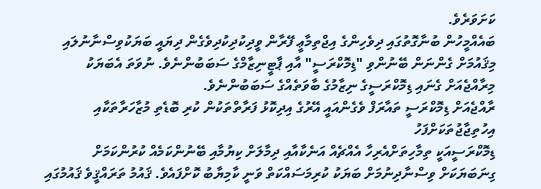ކަށަވަރެވެ.
ބައެއްމީހުން ބުނާގޮތުގައި ދިވެހިންގެ އިޖްތިމާޢީ ފޭރާން ވީދިކުދިކުދިވެގެން ދިޔައީ ބަޔަކުވިސްނާނުލައި މިޤައުމަށް ގެންނަން ބޭނުންވި "ޑިމޮކްރަސީ" އާއި ޕާޓީނިޒާމްގެ ސަބަބުންނެވެ. ނުވަތަ އެބަޔަކު މިރާއްޖެއަށް ގެނައި ޑިމޮކްރަސީގެ ނިޒާމުގެ ބާވަތެއްގެ ސަބަބުންނެވެ.
ރާއްޖެއަށް ޑިމޮކްރަސީ ތައާރަފް ވެގެންއައީ އޭރުގެ އިދިކޮޅު ފަރާތްތަކުން ކުރި ބޮޑެތި މުޒާހަރާތަކާއި އިހުތިޖާޖުތަކަށްފަހު
ޑިމޮކްރަސީއަކީ ތިމާހިތަށްއެރިހާ އެއްޗެއް އަނެކާއާއި ދިމާލަށް ކިޔުމާއި ބޭނުންކަމެއް ކުރުންކަމަށް ގިނަބަޔަކަށް ވިސްނާދިނުމަށް ބަޔަކު ކުރިމަސައްކަތް ވަނީ ކާމިޔާބު ކޮށްފައެވެ. ޤައުމު ތަރައްޤީވެ ޤައުމުގައި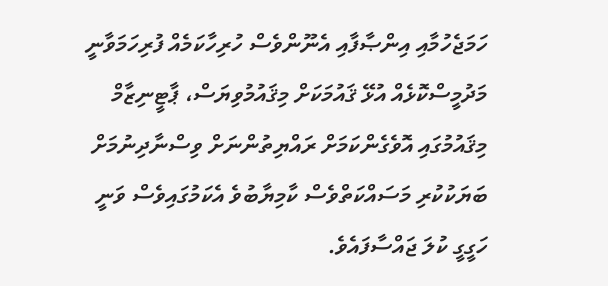ހަމަޖެހުމާއި އިންޞާފާއި އެނޫންވެސް ހުރިހާކަމެއް ފުރިހަމަވާނީ މަދުމީސްކޮޅެއް އުޅޭ ޤައުމަކަށް މިޤައުމުވިޔަސް، ޕާޓީނިޒާމް މިޤައުމުގައި އޮވެގެންކަމަށް ރައްޔިތުންނަށް ވިސްނާދިނުމަށް ބަޔަކުކުރި މަސައްކަތްވެސް ކާމިޔާބުވެ އެކަމުގައިވެސް ވަނީ ހަގީގީ ކުލަ ޖައްސާފައެވެ.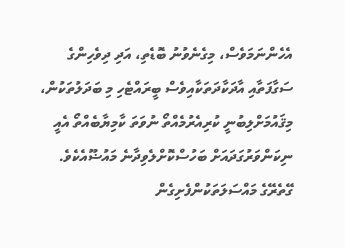އެހެންނަމަވެސް، މިގެނެވުނު ބޮޑެތި، އަދި ދިވެހިންގެ ސަގާފަތާއި އާދަކާދަތަކާއިވެސް ބީރައްޓެހި މި ބަދަލުތަކުން، މިޤައުމަށްލިބުނީ ކުރިއެރުމެއްތޯ ނުވަތަ ކާމިޔާބެއްތޯ އެއީ ނިކަންވަރުގަދައަށް ބަހުސްކޮށްލެވިދާނެ މައުޟޫއެކެވެ.
ގޭތެރޭގެ މައްސަލަތަކުންފެށިގެން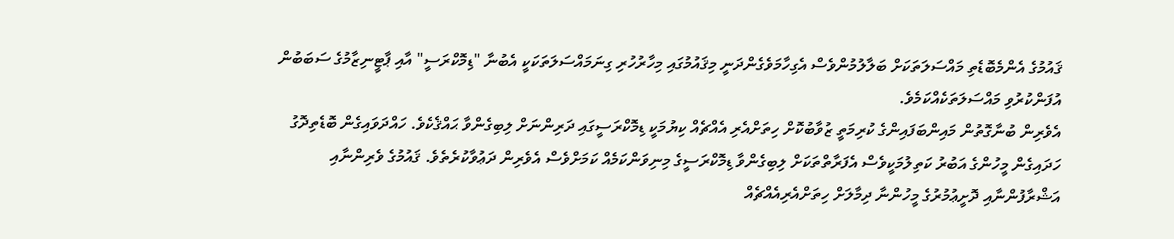ޤައުމުގެ އެންމެބޮޑެތި މައްސަލަތަކަށް ބަލާލުމުންވެސް އެގިހާމަވެގެންދަނީ މިޤައުމުގައި މިހާރުހުރި ގިނަމައްސަލަތަކަކީ އެބުނާ "ޑިމޮކްރަސީ" އާއި ޕާޓީނިޒާމުގެ ސަބަބުން އުފަންކުރުވި މައްސަލަތަކެއްކަމެވެ.
އެވެރިން ބުނާގޮތުން މައިންބަފައިންގެ ކުރިމަތީ ޒުވާބުކޮށް ހިތަށްއެރި އެއްޗެއް ކިޔުމަކީ ޑިމޮކްރަސީގައި ދަރިންނަށް ލިބިގެންވާ ޙައްޤެކެވެ. ހައްދަވައިގެން ބޮޑެތިދޮގު ހަދައިގެން މީހުންގެ އަބުރު ކަތިލުމަކީވެސް އެފަރާތްތަކަށް ލިބިގެންވާ ޑިމޮކްރަސީގެ މިނިވަންކަމެއް ކަމަށްވެސް އެވެރިން ދަޢުވާކުރެތެވެ. ޤައުމުގެ ވެރިންނާއި އަޝްރާފުންނާއި ދޮށީޢުމުރުގެ މީހުންނާ ދިމާލަށް ހިތަށްއެރިއެއްޗެއް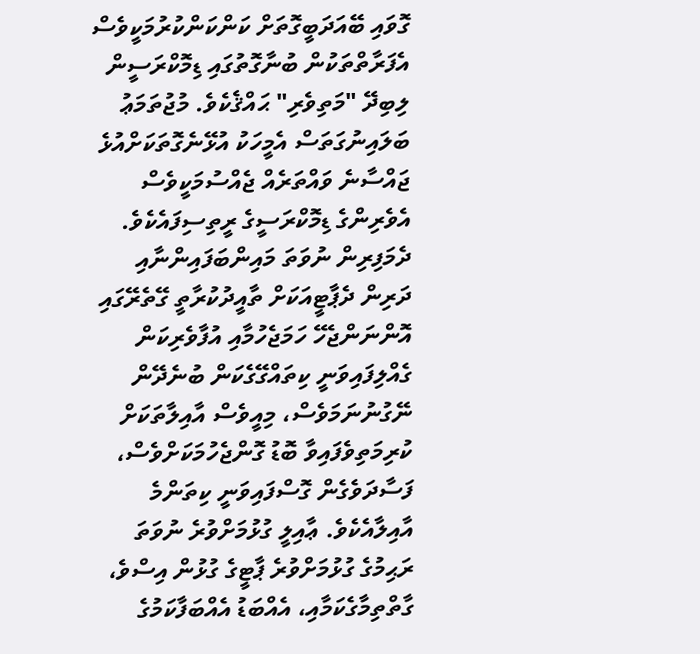ގޮވައި ބޭއަދަބީގޮތަށް ކަންކަންކުރުމަކީވެސް އެފަރާތްތަކުން ބުނާގޮތުގައި ޑިމޮކްރަސީން ލިބިދޭ "މަތިވެރި" ޙައްޤެކެވެ. މުޖުތަމަޢު ބަލައިނުގަތަސް އެމީހަކު އުޅޭނެގޮތަކަށްއުޅެ ޖައްސާނެ ވައްތަރެއް ޖެއްސުމަކީވެސް އެވެރިންގެ ޑިމޮކްރަސީގެ ރީތިސިފައެކެވެ.
ދެމަފިރިން ނުވަތަ މައިންބަފައިންނާއި ދަރިން ދެޕާޓީއަކަށް ތާއީދުކުރާތީ ގޭތެރޭގައި އޮންނަންޖެހޭ ހަމަޖެހުމާއި އުފާވެރިކަން ގެއްލިފައިވަނީ ކިތައްގޭގެކަން ބުނެދޭން ނޭގުނުނަމަވެސް، މިއީވެސް އާއިލާތަކަށް ކުރިމަތިވެފައިވާ ބޮޑު ގޮންޖެހުމަކަށްވެސް، ފަސާދަވެގެން ގޮސްފައިވަނީ ކިތަންމެ އާއިލާއެކެވެ. ޢާއިލީ ގުޅުމަށްވުރެ ނުވަތަ ރަޙިމުގެ ގުޅުމަށްވުރެ ޕާޓީގެ ގުޅުން އިސްވެ، ގާތްތިމާގެކަމާއި، އެއްބަޑު އެއްބަފާކަމުގެ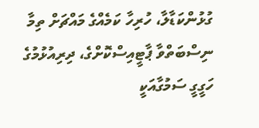ގުޅުންކަޑާލާ، ހުރިހާ ކަމެއްގެ މައްޗަށް ތިމާ ނިސްބަތްވާ ޕާޓީއިސްކޮށްގެ، ދިރިއުޅުމުގެ ހަގީގީ ސަމުގާއަކީ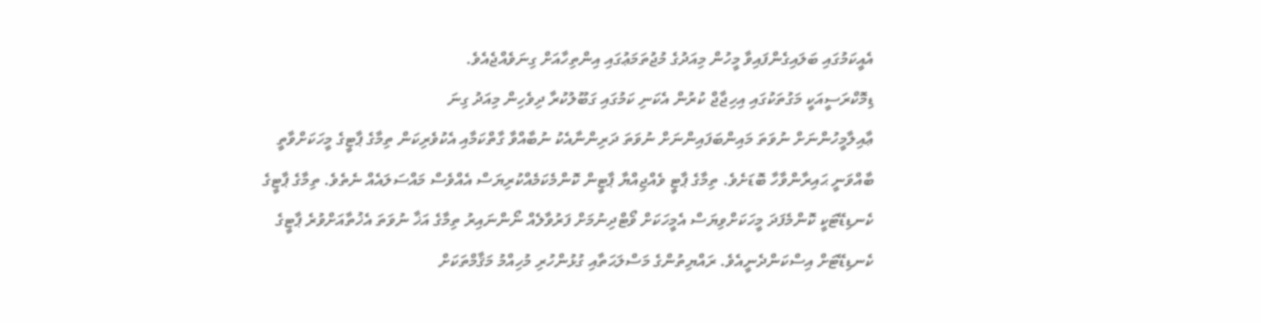އެއީކަމުގައި ބަލައިގެންފައިވާ މީހުން މިއަދުގެ މުޖުތަމަޢުގައި އިންތިހާއަށް ގިނަވެއްޖެއެވެ.
ޑިމޮކްރަސީއަކީ މަގުތަކުގައި އިހިޖާޖް ކުރުން އެކަނި ކަމުގައި ގަބޫލުކުރާ ދިވެހިން މިއަދު ގިނަ
ޢާއިލާމީހުންނަށް ނުވަތަ މައިންބަފައިންނަށް ނުވަތަ ދަރިންނާއެކު ނުބާއްވާ ގާތްކަމާއި އެކުވެރިކަން ތިމާގެ ޕާޓީގެ މީހަކަށްވާތީ ބާއްވަނީ ޙައިރާންވާހާ ބޮޑަށެވެ. ތިމާގެ ޕާޓީ ވެއްޖިއްޔާ ޕާޓީން ކޮންމެކަމެއްކުރިޔަސް އެއްވެސް މައްސަލައެއް ނެތެވެ. ތިމާގެ ޕާޓީގެ ކެނޑިޑޭޓަކީ ކޮންމެފަދަ މީހަކަށްވިޔަސް އެމީހަކަށް ވޯޓްދިނުމަށް ފަރުވާލެއް ނޯންނައިރު ތިމާގެ އަޚާ ނުވަތަ އެޚުތާއަށްވުރެ ޕާޓީގެ ކެނޑިޑޭޓަށް އިސްކަންދެނީއެވެ. ރައްޔިތުންގެ މަސްލަޙަތާއި ގުޅުންހުރި މުހިއްމު މަޤާމްތަކަށް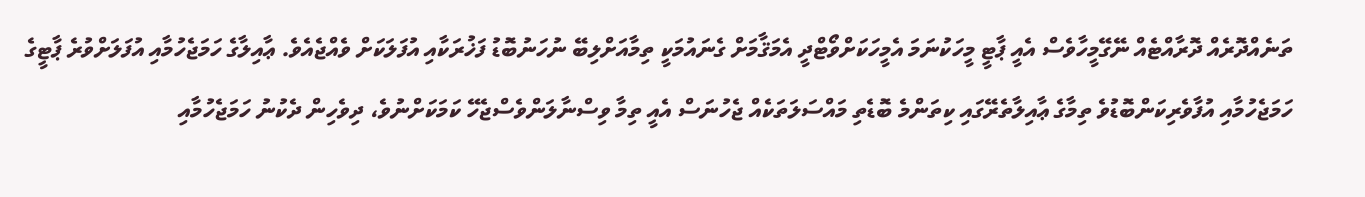ތަނެއްދޮރެއް ދޮރާއްޓެއް ނޭގޭމީހާވެސް އެއީ ޕާޓީ މީހަކުނަމަ އެމީހަކަށްވޯޓްދީ އެމަޤާމަށް ގެނައުމަކީ ތިމާއަށްލިބޭ ނުހަނުބޮޑު ފަޚުރަކާއި އުފަލަކަށް ވެއްޖެއެވެ. ޢާއިލާގެ ހަމަޖެހުމާއި އުފަލަށްވުރެ ޕާޓީގެ ހަމަޖެހުމާއި އުފާވެރިކަންބޮޑުވެ ތިމާގެ ޢާއިލާތެރޭގައި ކިތަންމެ ބޮޑެތި މައްސަލަތަކެއް ޖެހުނަސް އެއީ ތިމާ ވިސްނާލަންވެސްޖެހޭ ކަމަކަށްނުވެ، ދިވެހިން ދެކުނު ހަމަޖެހުމާއި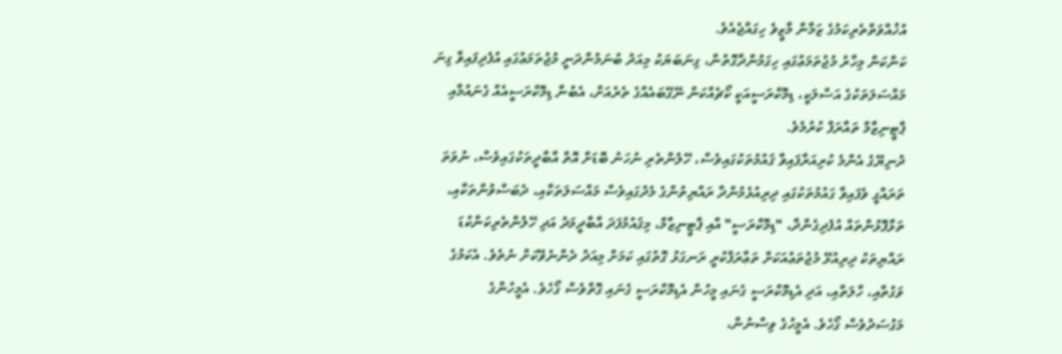އުޚުއްވަތްތެރިކަމުގެ ޒަމާން މާޒީވެ ހިގައްޖެއެވެ.
ކަންކަން މިހާރު މުޖުތަމަޢުގައި ހިގަމުންދާގޮތުން، ގިނަބަޔަކު މިއަދު ބުނަމުންދަނީ މުޖުތަމަޢުގައި އުފެދިފައިވާ ގިނަ މައްސަލަތަކުގެ އަސްލަކީ، ޑިމޮކްރަސީއަކީ ކޯޗެއްކަން ނޭގޭބައެއްގެ ތެރެއަށް، އެބުނާ ޑިމޮކްރަސީއެއް ގެނައުމާއި ޕާޓީނިޒާމް ތައާރަފް ކުރުމެވެ.
ދުނިޔޭގެ އެންމެ ކުރިއަރާފައިވާ ޤައުމުތަކުގައިވެސް، ހޭލުންތެރި ނުހަނު ބޮޑަށް އޮތް އާބާދީތަކުގައިވެސް، ނުވަތަ ތަރައްގީ ވެފައިވާ ގައުމުތަކުގައި ދިރިއުޅެމުންދާ ރައްޔިތުންގެ މެދުގައިވެސް މައްސަލަތަކާއި، ދެބަސްވުންތަކާއި، ތަޅާފޮޅުންތައް އުފެދިގެންދާ، "ޑިމޮކްރަސީ" އާއި ޕާޓީނިޒާމް، މިޤައުމުފަދަ އާބާދީމަދު އަދި ހޭލުންތެރިކަންކުޑަ ރައްޔިތަކު ދިރިއުޅޭ މުޖުތަޢުއަކަށް ތަޢާރަފްކުރީ ރަނގަޅު ގޮތުގައި ކަމަށް މިއަދު ދެންނެވޭކަށް ނެތެވެ. އެކަމުގެ ވަގުތާއި، ހާލަތާއި، އަދި އެޑިމޮކްރަސީ ގެނައި މީހުން އެޑިމޮކްރަސީ ގެނައި ގޮތްވެސް ގޯހެވެ. އެމީހުންގެ މަގުސަދުވެސް ގޯހެވެ. އެމީހުގެ ވިސްނުން،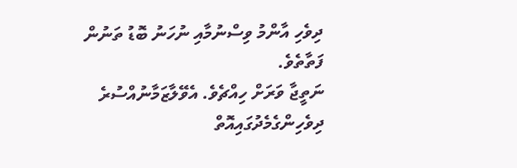ދިވެހި އާންމު ވިސްނުމާއި ނުހަނު ބޮޑު ތަނުން ފަތާތެވެ.
ނަތީޖާ ވަރަށް ހިއްޗެވެ. އެވޭލާޒަމާނުއްސުރެ ދިވެހިންގެމެދުގައިއޮތް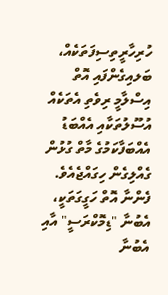ހުރިހާރީތިސިފަތަކެއް، ބަލއިގެންފައި އޮތް އިސްލާމީ ރިވެތި އެތަކެއް އުސޫލުތަކާއި އެއްބަޑު އެއްބަފާކަމުގެ މާތް ގުޅުން ގެއްލިގެން ހިގައްޖެއެވެ. ފެންނާ އޮތް ހަގީގަތަކީ، އެބުނާ "ޑިމޮކްރަސީ" އާއި އެބުނާ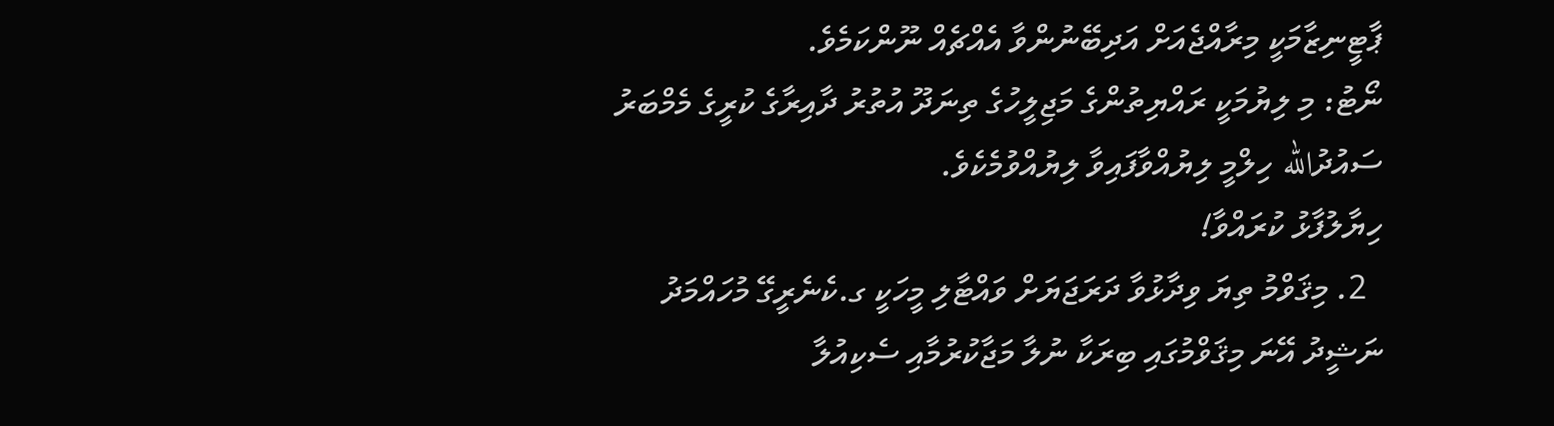ޕާޓީނިޒާމަކީ މިރާއްޖެއަށް އަދިބޭނުންވާ އެއްޗެއް ނޫންކަމެވެ.
ނޯޓު: މި ލިޔުމަކީ ރައްޔިތުންގެ މަޖިލީހުގެ ތިނަދޫ އުތުރު ދާއިރާގެ ކުރީގެ މެމްބަރު ސައުދުالله ހިލްމީ ލިޔުއްވާފައިވާ ލިޔުއްވުމެކެވެ.
ހިޔާލުފާޅު ކުރައްވާ!
  2. މިޤަވްމު ތިޔަ ވިދާޅުވާ ދަރަޖަޔަށް ވައްޓާލި މީހަކީ ގ.ކެނެރީގޭ މުހައްމަދު ނަޝީދު އޭނަ މިޤަވްމުގައި ބިރަކާ ނުލާ މަޖާކުރުމާއި ސެކިއުލާ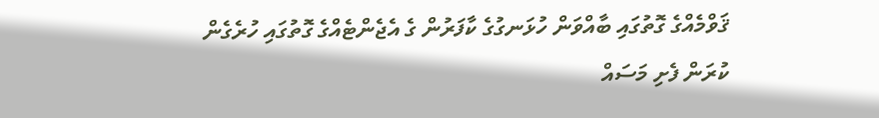ޤަވްމެއްގެ ގޮތުގައި ބާއްވަން ހުޅަނގުގެ ކާފަރުން ގެ އެޖެންޓެއްގެ ގޮތުގައި ހުރެގެން ކުރަން ފެށި މަސައް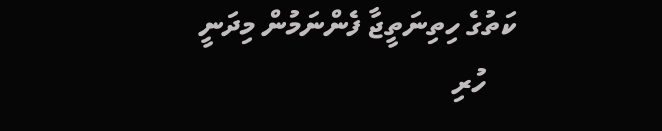ކަތުގެ ހިތިނަތީޖާ ފެންނަމުން މިދަނީ
    ހުރި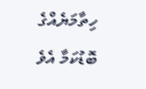ހިތާމަޔެއްގެ ބޮޑުކަމާ އެވެ